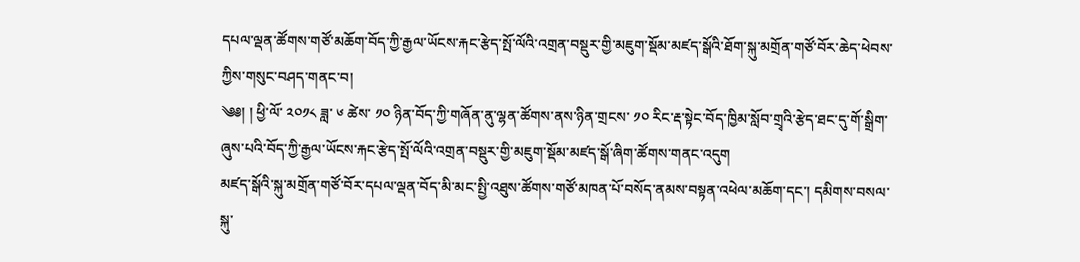དཔལ་ལྡན་ཚོགས་གཙོ་མཆོག་བོད་ཀྱི་རྒྱལ་ཡོངས་རྐང་རྩེད་སྤོ་ལོའི་འགྲན་བསྡུར་གྱི་མཇུག་སྡོམ་མཛད་སྒོའི་ཐོག་སྐུ་མགྲོན་གཙོ་བོར་ཆེད་ཕེབས་ཀྱིས་གསུང་བཤད་གནང་བ།
༄༅། ། ཕྱི་ལོ་ ༢༠༡༨ ཟླ་ ༦ ཚེས་ ༡༠ ཉིན་བོད་ཀྱི་གཞོན་ནུ་ལྷན་ཚོགས་ནས་ཉིན་གྲངས་ ༡༠ རིང་རྡ་སྟེང་བོད་ཁྱིམ་སློབ་གྲྭའི་རྩེད་ཐང་དུ་གོ་སྒྲིག་ཞུས་པའི་བོད་ཀྱི་རྒྱལ་ཡོངས་རྐང་རྩེད་སྤོ་ལོའི་འགྲན་བསྡུར་གྱི་མཇུག་སྡོམ་མཛད་སྒོ་ཞིག་ཚོགས་གནང་འདུག
མཛད་སྒོའི་སྐུ་མགྲོན་གཙོ་བོར་དཔལ་ལྡན་བོད་མི་མང་སྤྱི་འཐུས་ཚོགས་གཙོ་མཁན་པོ་བསོད་ནམས་བསྟན་འཕེལ་མཆོག་དང་། དམིགས་བསལ་སྐུ་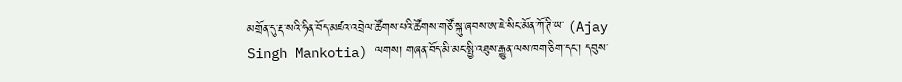མགྲོན་དུ་རྡ་སའི་ཧིན་བོད་མཛའ་འབྲེལ་ཚོགས་པའི་ཚོགས་གཙོ་སྐུ་ཞབས་ཨ་ཇེ་སིང་མོན་ཀོ་ཊི་ཡ་ (Ajay Singh Mankotia) ལགས། གཞན་བོད་མི་མང་སྤྱི་འཐུས་རྒྱུན་ལས་ཁག་ཅིག་དང་། དབུས་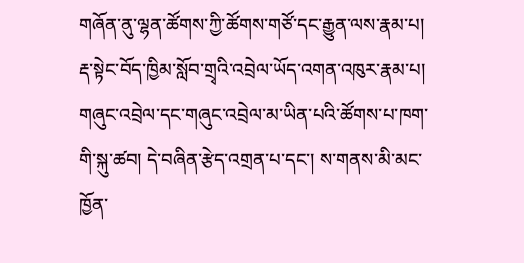གཞོན་ནུ་ལྷན་ཚོགས་ཀྱི་ཚོགས་གཙོ་དང་རྒྱུན་ལས་རྣམ་པ། རྡ་སྟེང་བོད་ཁྱིམ་སློབ་གྲྭའི་འབྲེལ་ཡོད་འགན་འཁུར་རྣམ་པ། གཞུང་འབྲེལ་དང་གཞུང་འབྲེལ་མ་ཡིན་པའི་ཚོགས་པ་ཁག་གི་སྐུ་ཚབ། དེ་བཞིན་རྩེད་འགྲན་པ་དང་། ས་གནས་མི་མང་ཁྱོན་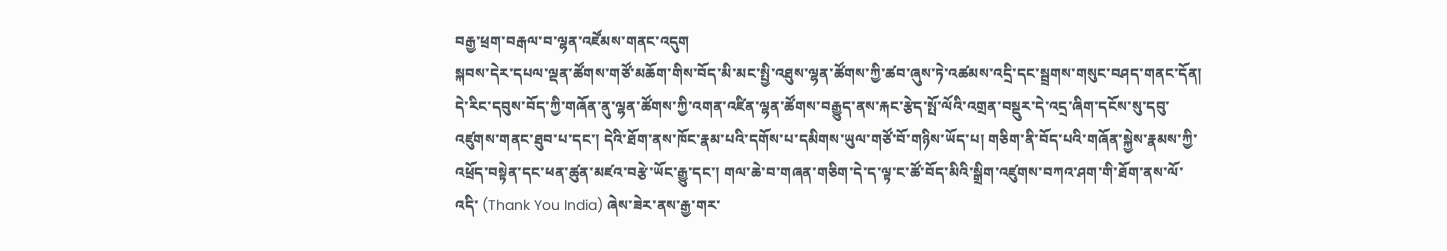བརྒྱ་ཕྲག་བརྒལ་བ་ལྷན་འཛོམས་གནང་འདུག
སྐབས་དེར་དཔལ་ལྡན་ཚོགས་གཙོ་མཆོག་གིས་བོད་མི་མང་སྤྱི་འཐུས་ལྷན་ཚོགས་ཀྱི་ཚབ་ཞུས་ཏེ་འཚམས་འདྲི་དང་སྦྲགས་གསུང་བཤད་གནང་དོན། དེ་རིང་དབུས་བོད་ཀྱི་གཞོན་ནུ་ལྷན་ཚོགས་ཀྱི་འགན་འཛིན་ལྷན་ཚོགས་བརྒྱུད་ནས་རྐང་རྩེད་སྤོ་ལོའི་འགྲན་བསྡུར་དེ་འདྲ་ཞིག་དངོས་སུ་དབུ་འཛུགས་གནང་ཐུབ་པ་དང་། དེའི་ཐོག་ནས་ཁོང་རྣམ་པའི་དགོས་པ་དམིགས་ཡུལ་གཙོ་བོ་གཉིས་ཡོད་པ། གཅིག་ནི་བོད་པའི་གཞོན་སྐྱེས་རྣམས་ཀྱི་འཕྲོད་བསྟེན་དང་ཕན་ཚུན་མཛའ་བརྩེ་ཡོང་རྒྱུ་དང་། གལ་ཆེ་བ་གཞན་གཅིག་དེ་ད་ལྟ་ང་ཚོ་བོད་མིའི་སྒྲིག་འཛུགས་བཀའ་ཤག་གི་ཐོག་ནས་ལོ་འདི་ (Thank You India) ཞེས་ཟེར་ནས་རྒྱ་གར་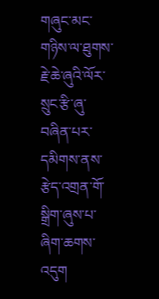གཞུང་མང་གཉིས་ལ་ཐུགས་རྗེ་ཆེ་ཞུའི་ལོར་སྲུང་རྩི་ཞུ་བཞིན་པར་དམིགས་ནས་རྩེད་འགྲན་གོ་སྒྲིག་ཞུས་པ་ཞིག་ཆགས་འདུག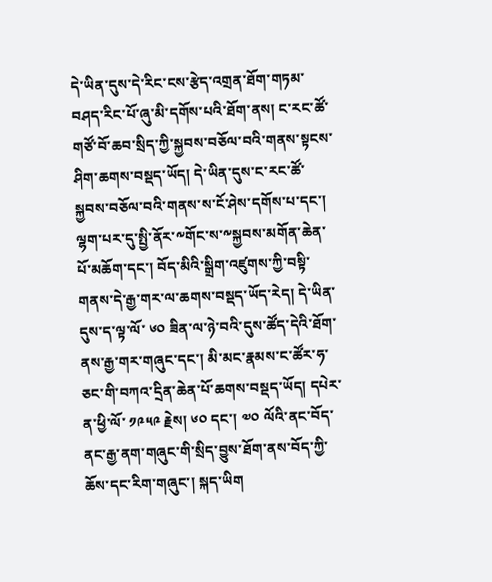དེ་ཡིན་དུས་དེ་རིང་ངས་རྩེད་འགྲན་ཐོག་གཏམ་བཤད་རིང་པོ་ཞུ་མི་དགོས་པའི་ཐོག་ནས། ང་རང་ཚོ་གཙོ་བོ་ཆབ་སྲིད་ཀྱི་སྐྱབས་བཅོལ་བའི་གནས་སྟངས་ཤིག་ཆགས་བསྡད་ཡོད། དེ་ཡིན་དུས་ང་རང་ཚོ་སྐྱབས་བཅོལ་བའི་གནས་ས་ངོ་ཤེས་དགོས་པ་དང་། ལྷག་པར་དུ་སྤྱི་ནོར་༸གོང་ས་༸སྐྱབས་མགོན་ཆེན་པོ་མཆོག་དང་། བོད་མིའི་སྒྲིག་འཛུགས་ཀྱི་བསྟི་གནས་དེ་རྒྱ་གར་ལ་ཆགས་བསྡད་ཡོད་རེད། དེ་ཡིན་དུས་ད་ལྟ་ལོ་ ༦༠ ཟིན་ལ་ཉེ་བའི་དུས་ཚོད་དེའི་ཐོག་ནས་རྒྱ་གར་གཞུང་དང་། མི་མང་རྣམས་ང་ཚོར་ཧ་ཅང་གི་བཀའ་དྲིན་ཆེན་པོ་ཆགས་བསྡད་ཡོད། དཔེར་ན་ཕྱི་ལོ་ ༡༩༥༩ རྗེས། ༦༠ དང་། ༧༠ ལོའི་ནང་བོད་ནང་རྒྱ་ནག་གཞུང་གི་སྲིད་བྱུས་ཐོག་ནས་བོད་ཀྱི་ཆོས་དང་རིག་གཞུང་། སྐད་ཡིག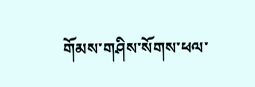གོམས་གཤིས་སོགས་ཕལ་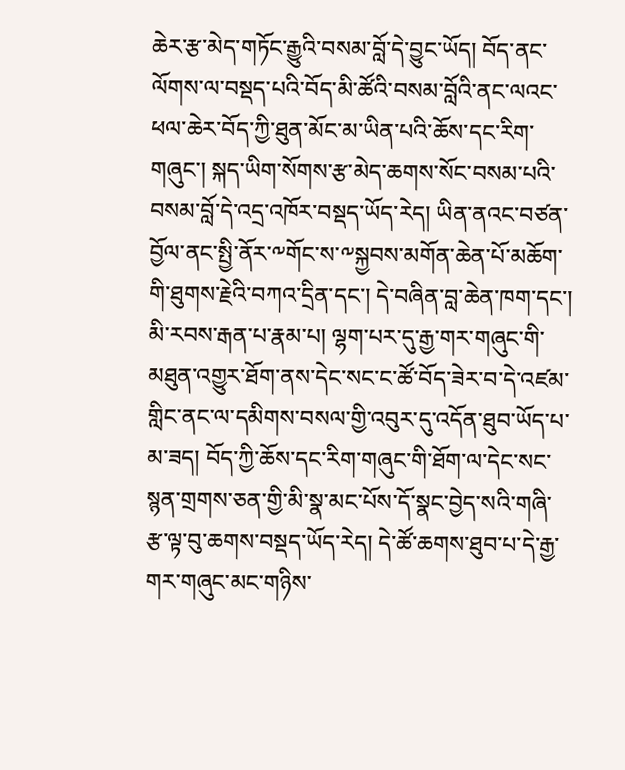ཆེར་རྩ་མེད་གཏོང་རྒྱུའི་བསམ་བློ་དེ་བྱུང་ཡོད། བོད་ནང་ལོགས་ལ་བསྡད་པའི་བོད་མི་ཚོའི་བསམ་བློའི་ནང་ལའང་ཕལ་ཆེར་བོད་ཀྱི་ཐུན་མོང་མ་ཡིན་པའི་ཆོས་དང་རིག་གཞུང་། སྐད་ཡིག་སོགས་རྩ་མེད་ཆགས་སོང་བསམ་པའི་བསམ་བློ་དེ་འདྲ་འཁོར་བསྡད་ཡོད་རེད། ཡིན་ནའང་བཙན་བྱོལ་ནང་སྤྱི་ནོར་༸གོང་ས་༸སྐྱབས་མགོན་ཆེན་པོ་མཆོག་གི་ཐུགས་རྗེའི་བཀའ་དྲིན་དང་། དེ་བཞིན་བླ་ཆེན་ཁག་དང་། མི་རབས་རྒན་པ་རྣམ་པ། ལྷག་པར་དུ་རྒྱ་གར་གཞུང་གི་མཐུན་འགྱུར་ཐོག་ནས་དེང་སང་ང་ཚོ་བོད་ཟེར་བ་དེ་འཛམ་གླིང་ནང་ལ་དམིགས་བསལ་གྱི་འབུར་དུ་འདོན་ཐུབ་ཡོད་པ་མ་ཟད། བོད་ཀྱི་ཆོས་དང་རིག་གཞུང་གི་ཐོག་ལ་དེང་སང་སྙན་གྲགས་ཅན་གྱི་མི་སྣ་མང་པོས་དོ་སྣང་བྱེད་སའི་གཞི་རྩ་ལྟ་བུ་ཆགས་བསྡད་ཡོད་རེད། དེ་ཚོ་ཆགས་ཐུབ་པ་དེ་རྒྱ་གར་གཞུང་མང་གཉིས་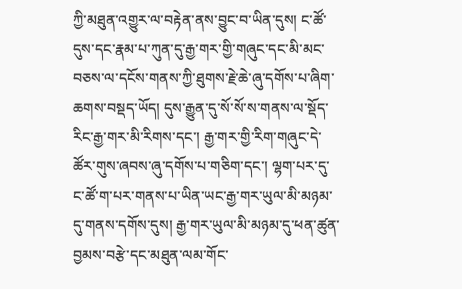ཀྱི་མཐུན་འགྱུར་ལ་བརྟེན་ནས་བྱུང་བ་ཡིན་དུས། ང་ཚོ་དུས་དང་རྣམ་པ་ཀུན་དུ་རྒྱ་གར་གྱི་གཞུང་དང་མི་མང་བཅས་ལ་དངོས་གནས་ཀྱི་ཐུགས་རྗེ་ཆེ་ཞུ་དགོས་པ་ཞིག་ཆགས་བསྡད་ཡོད། དུས་རྒྱུན་དུ་སོ་སོ་ས་གནས་ལ་སྡོད་རིང་རྒྱ་གར་མི་རིགས་དང་། རྒྱ་གར་གྱི་རིག་གཞུང་དེ་ཚོར་གུས་ཞབས་ཞུ་དགོས་པ་གཅིག་དང་། ལྷག་པར་དུ་ང་ཚོ་ག་པར་གནས་པ་ཡིན་ཡང་རྒྱ་གར་ཡུལ་མི་མཉམ་དུ་གནས་དགོས་དུས། རྒྱ་གར་ཡུལ་མི་མཉམ་དུ་ཕན་ཚུན་བྱམས་བརྩེ་དང་མཐུན་ལམ་གོང་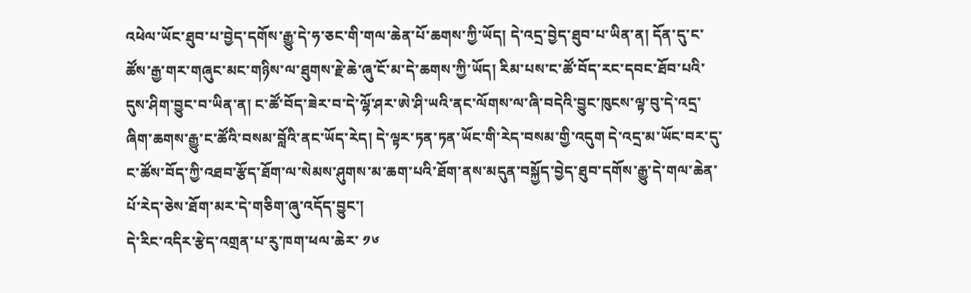འཕེལ་ཡོང་ཐུབ་པ་བྱེད་དགོས་རྒྱུ་དེ་ཧ་ཅང་གི་གལ་ཆེན་པོ་ཆགས་ཀྱི་ཡོད། དེ་འདྲ་བྱེད་ཐུབ་པ་ཡིན་ན། དོན་དུ་ང་ཚོས་རྒྱ་གར་གཞུང་མང་གཉིས་ལ་ཐུགས་རྗེ་ཆེ་ཞུ་ངོ་མ་དེ་ཆགས་ཀྱི་ཡོད། རིམ་པས་ང་ཚོ་བོད་རང་དབང་ཐོབ་པའི་དུས་ཤིག་བྱུང་བ་ཡིན་ན། ང་ཚོ་བོད་ཟེར་བ་དེ་ལྷོ་ཤར་ཨེ་ཤི་ཡའི་ནང་ལོགས་ལ་ཞི་བདེའི་བྱུང་ཁུངས་ལྟ་བུ་དེ་འདྲ་ཞིག་ཆགས་རྒྱུ་ང་ཚོའི་བསམ་བློའི་ནང་ཡོད་རེད། དེ་ལྟར་ཏན་ཏན་ཡོང་གི་རེད་བསམ་གྱི་འདུག དེ་འདྲ་མ་ཡོང་བར་དུ་ང་ཚོས་བོད་ཀྱི་འཐབ་རྩོད་ཐོག་ལ་སེམས་ཤུགས་མ་ཆག་པའི་ཐོག་ནས་མདུན་བསྐྱོད་བྱེད་ཐུབ་དགོས་རྒྱུ་དེ་གལ་ཆེན་པོ་རེད་ཅེས་ཐོག་མར་དེ་གཅིག་ཞུ་འདོད་བྱུང་།
དེ་རིང་འདིར་རྩེད་འགྲན་པ་རུ་ཁག་ཕལ་ཆེར་ ༡༦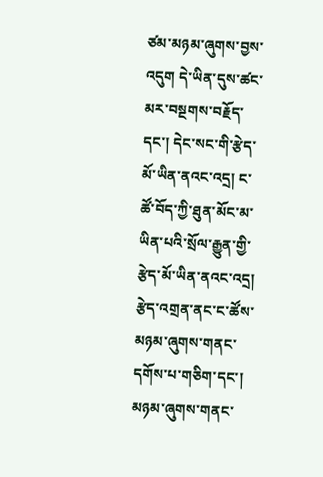ཙམ་མཉམ་ཞུགས་བྱས་འདུག དེ་ཡིན་དུས་ཚང་མར་བསྔགས་བརྗོད་དང་། དེང་སང་གི་རྩེད་མོ་ཡིན་ནའང་འདྲ། ང་ཚོ་བོད་ཀྱི་ཐུན་མོང་མ་ཡིན་པའི་སྲོལ་རྒྱུན་གྱི་རྩེད་མོ་ཡིན་ནའང་འདྲ། རྩེད་འགྲན་ནང་ང་ཚོས་མཉམ་ཞུགས་གནང་དགོས་པ་གཅིག་དང་། མཉམ་ཞུགས་གནང་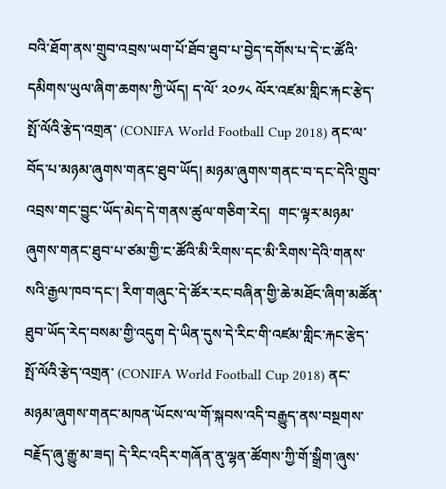བའི་ཐོག་ནས་གྲུབ་འབྲས་ཡག་པོ་ཐོབ་ཐུབ་པ་བྱེད་དགོས་པ་དེ་ང་ཚོའི་དམིགས་ཡུལ་ཞིག་ཆགས་ཀྱི་ཡོད། ད་ལོ་ ༢༠༡༨ ལོར་འཛམ་གླིང་རྐང་རྩེད་སྤོ་ལོའི་རྩེད་འགྲན་ (CONIFA World Football Cup 2018) ནང་ལ་བོད་པ་མཉམ་ཞུགས་གནང་ཐུབ་ཡོད། མཉམ་ཞུགས་གནང་བ་དང་དེའི་གྲུབ་འབྲས་གང་བྱུང་ཡོད་མེད་དེ་གནས་ཚུལ་གཅིག་རེད།  གང་ལྟར་མཉམ་ཞུགས་གནང་ཐུབ་པ་ཙམ་གྱི་ང་ཚོའི་མི་རིགས་དང་མི་རིགས་དེའི་གནས་སའི་རྒྱལ་ཁབ་དང་། རིག་གཞུང་དེ་ཚོར་རང་བཞིན་གྱི་ཆེ་མཐོང་ཞིག་མཚོན་ཐུབ་ཡོད་རེད་བསམ་གྱི་འདུག དེ་ཡིན་དུས་དེ་རིང་གི་འཛམ་གླིང་རྐང་རྩེད་སྤོ་ལོའི་རྩེད་འགྲན་ (CONIFA World Football Cup 2018) ནང་མཉམ་ཞུགས་གནང་མཁན་ཡོངས་ལ་གོ་སྐབས་འདི་བརྒྱུད་ནས་བསྔགས་བརྗོད་ཞུ་རྒྱུ་མ་ཟད། དེ་རིང་འདིར་གཞོན་ནུ་ལྷན་ཚོགས་ཀྱི་གོ་སྒྲིག་ཞུས་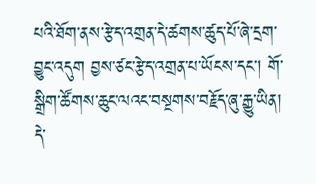པའི་ཐོག་ནས་རྩེད་འགྲན་དེ་ཚགས་ཚུད་པོ་ཞེ་དྲག་བྱུང་འདུག བྱས་ཙང་རྩེད་འགྲན་པ་ཡོངས་དང་། གོ་སྒྲིག་ཚོགས་ཆུང་ལའང་བསྔགས་བརྗོད་ཞུ་རྒྱུ་ཡིན། དེ་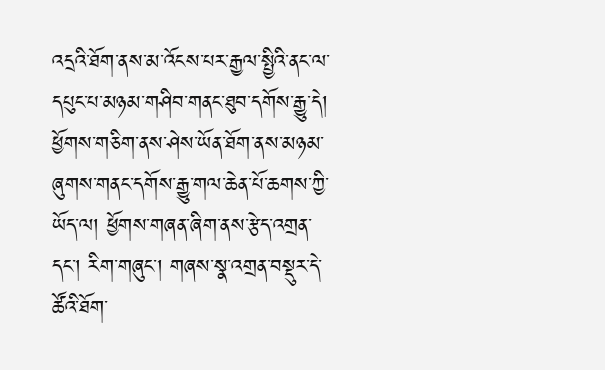འདྲའི་ཐོག་ནས་མ་འོངས་པར་རྒྱལ་སྤྱིའི་ནང་ལ་དཔུང་པ་མཉམ་གཤིབ་གནང་ཐུབ་དགོས་རྒྱུ་དེ། ཕྱོགས་གཅིག་ནས་ཤེས་ཡོན་ཐོག་ནས་མཉམ་ཞུགས་གནང་དགོས་རྒྱུ་གལ་ཆེན་པོ་ཆགས་ཀྱི་ཡོད་ལ། ཕྱོགས་གཞན་ཞིག་ནས་རྩེད་འགྲན་དང་། རིག་གཞུང་། གཞས་སྣ་འགྲན་བསྡུར་དེ་ཚོའི་ཐོག་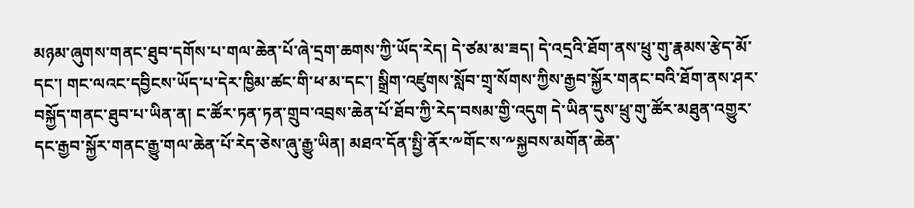མཉམ་ཞུགས་གནང་ཐུབ་དགོས་པ་གལ་ཆེན་པོ་ཞེ་དྲག་ཆགས་ཀྱི་ཡོད་རེད། དེ་ཙམ་མ་ཟད། དེ་འདྲའི་ཐོག་ནས་ཕྲུ་གུ་རྣམས་རྩེད་མོ་དང་། གང་ལའང་དབྱིངས་ཡོད་པ་དེར་ཁྱིམ་ཚང་གི་ཕ་མ་དང་། སྒྲིག་འཛུགས་སློབ་གྲྭ་སོགས་ཀྱིས་རྒྱབ་སྐྱོར་གནང་བའི་ཐོག་ནས་ཤར་བསྐྱོད་གནང་ཐུབ་པ་ཡིན་ན། ང་ཚོར་ཏན་ཏན་གྲུབ་འབྲས་ཆེན་པོ་ཐོབ་ཀྱི་རེད་བསམ་གྱི་འདུག དེ་ཡིན་དུས་ཕྲུ་གུ་ཚོར་མཐུན་འགྱུར་དང་རྒྱབ་སྐྱོར་གནང་རྒྱུ་གལ་ཆེན་པོ་རེད་ཅེས་ཞུ་རྒྱུ་ཡིན། མཐའ་དོན་སྤྱི་ནོར་༸གོང་ས་༸སྐྱབས་མགོན་ཆེན་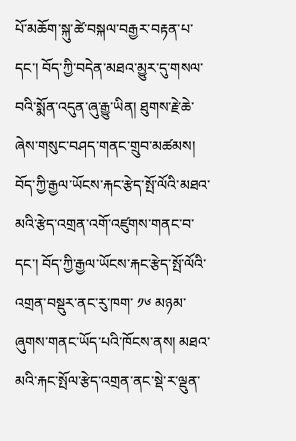པོ་མཆོག་སྐུ་ཚེ་བསྐལ་བརྒྱར་བརྟན་པ་དང་། བོད་ཀྱི་བདེན་མཐའ་མྱུར་དུ་གསལ་བའི་སྨོན་འདུན་ཞུ་རྒྱུ་ཡིན། ཐུགས་རྗེ་ཆེ་ཞེས་གསུང་བཤད་གནང་གྲུབ་མཚམས།
བོད་ཀྱི་རྒྱལ་ཡོངས་རྐང་རྩེད་སྤོ་ལོའི་མཐའ་མའི་རྩེད་འགྲན་འགོ་འཛུགས་གནང་བ་དང་། བོད་ཀྱི་རྒྱལ་ཡོངས་རྐང་རྩེད་སྤོ་ལོའི་འགྲན་བསྡུར་ནང་རུ་ཁག་ ༡༦ མཉམ་ཞུགས་གནང་ཡོད་པའི་ཁོངས་ནས། མཐའ་མའི་རྐང་སྤོལ་རྩེད་འགྲན་ནང་སྡེ་ར་ལྡུན་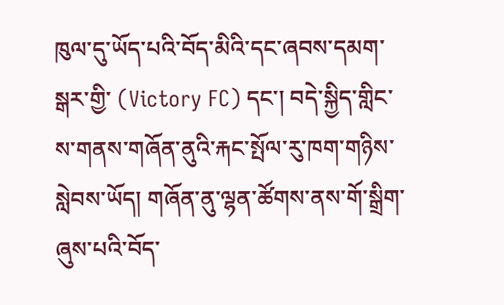ཁུལ་དུ་ཡོད་པའི་བོད་མིའི་དང་ཞབས་དམག་སྒར་གྱི་ (Victory FC) དང་། བདེ་སྐྱིད་གླིང་ས་གནས་གཞོན་ནུའི་རྐང་སྤོལ་རུ་ཁག་གཉིས་སླེབས་ཡོད། གཞོན་ནུ་ལྷན་ཚོགས་ནས་གོ་སྒྲིག་ཞུས་པའི་བོད་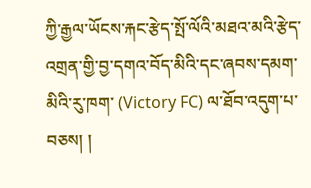ཀྱི་རྒྱལ་ཡོངས་རྐང་རྩེད་སྤོ་ལོའི་མཐའ་མའི་རྩེད་འགྲན་གྱི་བྱ་དགའ་བོད་མིའི་དང་ཞབས་དམག་མིའི་རུ་ཁག་ (Victory FC) ལ་ཐོབ་འདུག་པ་བཅས། །